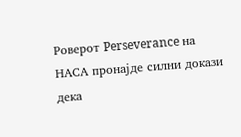Роверот Perseverance на НАСА пронајде силни докази дека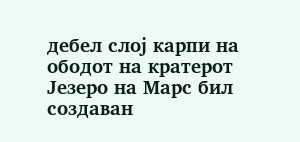дебел слој карпи на ободот на кратерот Језеро на Марс бил создаван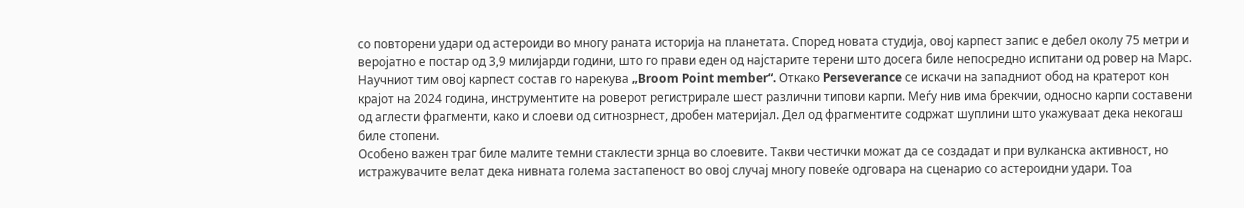со повторени удари од астероиди во многу раната историја на планетата. Според новата студија, овој карпест запис е дебел околу 75 метри и веројатно е постар од 3,9 милијарди години, што го прави еден од најстарите терени што досега биле непосредно испитани од ровер на Марс.
Научниот тим овој карпест состав го нарекува „Broom Point member“. Откако Perseverance се искачи на западниот обод на кратерот кон крајот на 2024 година, инструментите на роверот регистрирале шест различни типови карпи. Меѓу нив има брекчии, односно карпи составени од аглести фрагменти, како и слоеви од ситнозрнест, дробен материјал. Дел од фрагментите содржат шуплини што укажуваат дека некогаш биле стопени.
Особено важен траг биле малите темни стаклести зрнца во слоевите. Такви честички можат да се создадат и при вулканска активност, но истражувачите велат дека нивната голема застапеност во овој случај многу повеќе одговара на сценарио со астероидни удари. Тоа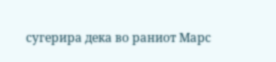сугерира дека во раниот Марс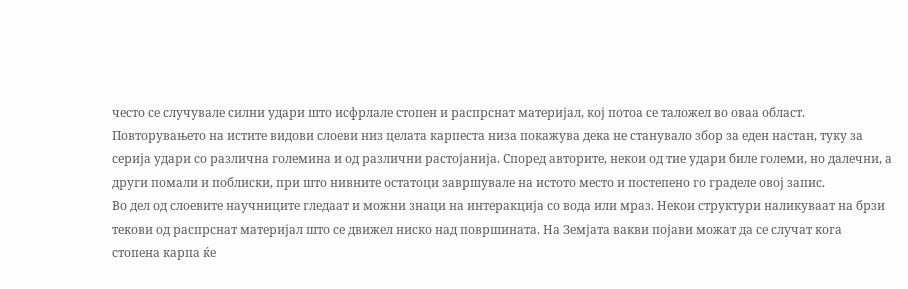често се случувале силни удари што исфрлале стопен и распрснат материјал, кој потоа се таложел во оваа област.
Повторувањето на истите видови слоеви низ целата карпеста низа покажува дека не станувало збор за еден настан, туку за серија удари со различна големина и од различни растојанија. Според авторите, некои од тие удари биле големи, но далечни, а други помали и поблиски, при што нивните остатоци завршувале на истото место и постепено го граделе овој запис.
Во дел од слоевите научниците гледаат и можни знаци на интеракција со вода или мраз. Некои структури наликуваат на брзи текови од распрснат материјал што се движел ниско над површината. На Земјата вакви појави можат да се случат кога стопена карпа ќе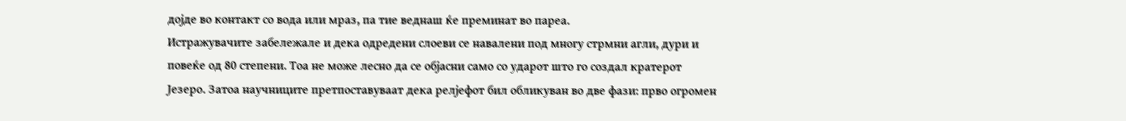дојде во контакт со вода или мраз, па тие веднаш ќе преминат во пареа.
Истражувачите забележале и дека одредени слоеви се навалени под многу стрмни агли, дури и повеќе од 80 степени. Тоа не може лесно да се објасни само со ударот што го создал кратерот Језеро. Затоа научниците претпоставуваат дека релјефот бил обликуван во две фази: прво огромен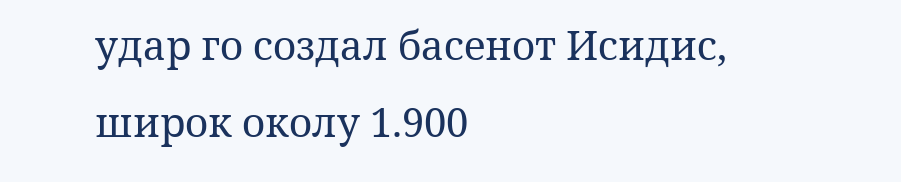удар го создал басенот Исидис, широк околу 1.900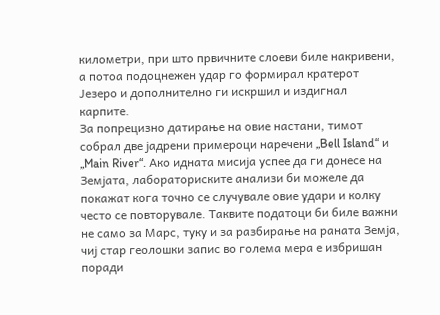километри, при што првичните слоеви биле накривени, а потоа подоцнежен удар го формирал кратерот Језеро и дополнително ги искршил и издигнал карпите.
За попрецизно датирање на овие настани, тимот собрал две јадрени примероци наречени „Bell Island“ и „Main River“. Ако идната мисија успее да ги донесе на Земјата, лабораториските анализи би можеле да покажат кога точно се случувале овие удари и колку често се повторувале. Таквите податоци би биле важни не само за Марс, туку и за разбирање на раната Земја, чиј стар геолошки запис во голема мера е избришан поради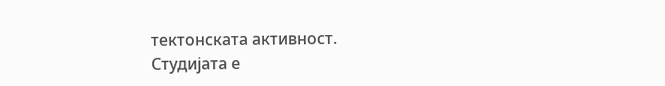тектонската активност.
Студијата е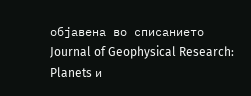објавена во списанието Journal of Geophysical Research: Planets и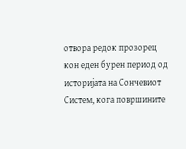отвора редок прозорец кон еден бурен период од историјата на Сончевиот Систем, кога површините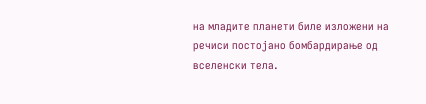на младите планети биле изложени на речиси постојано бомбардирање од вселенски тела.